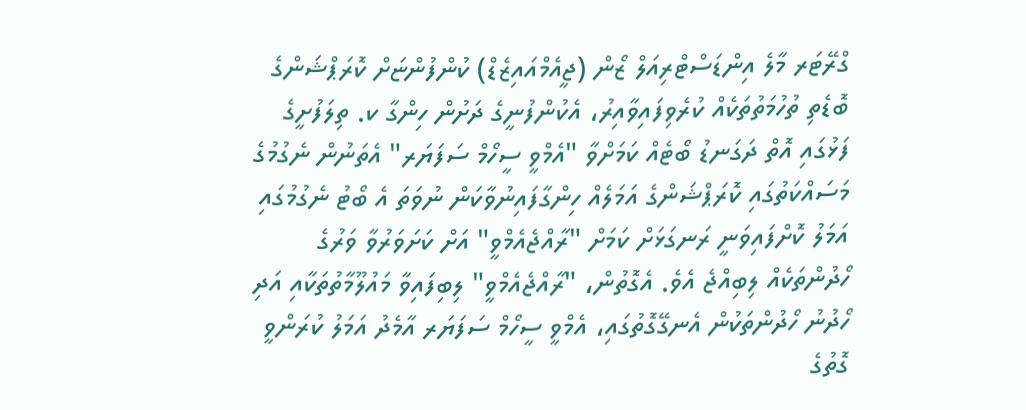ގްރޭޓަރ މާލެ އިންޑަސްޓްރިއަލް ޒޯން (ޖީއެމްއައިޒެޑް) ކުންފުންޏަށް ކޮރަޕްޝަންގެ ބޮޑެތި ތުހުމަތުތަކެއް ކުރެވިފައިވާއިރު، އެކުންފުނީގެ ދަށުން ހިންގާ ކ. ތިލަފުށީގެ ފަޅުގައި އޮތް ދަގަނޑު ބޯޓެއް ކަމަށްވާ "އެމްވީ ސީހޯމް ސަފަޔަރ" އެތަނުން ނެގުމުގެ މަސައްކަތުގައި ކޮރަޕްޝަންގެ އަމަލެއް ހިންގާފައިނުވާކަން ނުވަތަ އެ ބޯޓު ނެގުމުގައި އަމަލު ކޮށްފައިވަނީ ރަނގަޅަށް ކަމަށް "ރާއްޖެއެމްވީ" އަށް ކަށަވަރުވާ ވަރުގެ ހޯދުންތަކެއް ލިބިއްޖެ އެވެ. އެގޮތުން، "ރާއްޖެއެމްވީ" ލިބިފައިވާ މައުލޫމާތުތަކާއި އަދި ހޯދުނު ހޯދުންތަކުން އެނގޭގޮތުގައި، އެމްވީ ސީހޯމް ސަފަޔަރ އާމެދު އަމަލު ކުރަންވީ ގޮތުގެ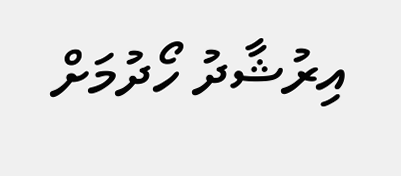އިރުޝާދު ހޯދުމަށް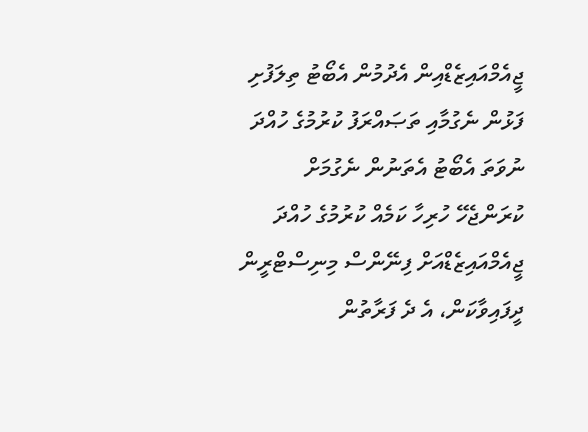ޖީއެމްއައިޒެޑްއިން އެދުމުން އެބޯޓު ތިލަފުށި ފަޅުން ނެގުމާއި ތަޞައްރަފު ކުރުމުގެ ހުއްދަ ނުވަތަ އެބޯޓު އެތަނުން ނެގުމަށް ކުރަންޖެހޭ ހުރިހާ ކަމެއް ކުރުމުގެ ހުއްދަ ޖީއެމްއައިޒެޑްއަށް ފިނޭންސް މިނިސްޓްރީން ދީފައިވާކަން، އެ ދެ ފަރާތުން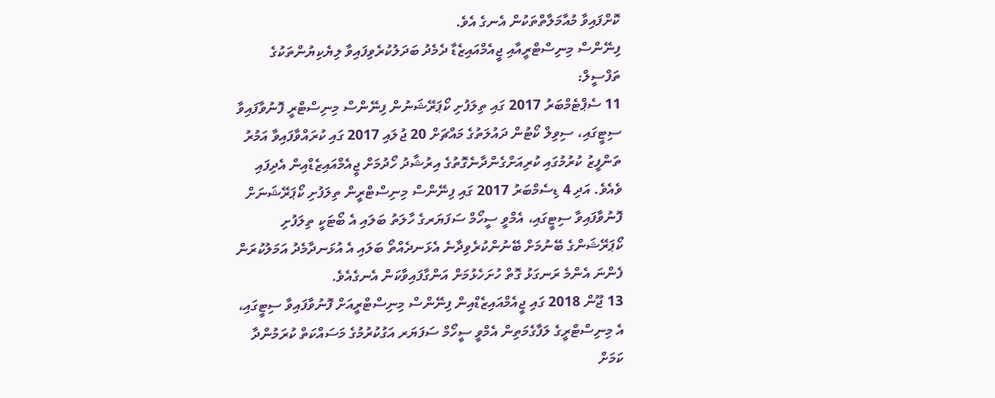ކޮށްފައިވާ މުއާމަލާތްތަކުން އެނގެ އެވެ.
ފިނޭންސް މިނިސްޓްރީއާއި ޖީއެމްއައިޒެޑާ ދެމެދު ބަދަލުކުރެވިފައިވާ ލިޔެކިޔުންތަކުގެ ތަފްސީލް:
11 ސެޕްޓެމްބަރު 2017 ގައި ތިލަފުށި ކޯޕަރޭޝަނުން ފިނޭންސް މިނިސްޓްރީ ފޮނުވާފައިވާ ސިޓީގައި، ސިވިލް ކޯޓުން ދައުލަތުގެ މައްޗަށް 20 ޖުލައި 2017 ގައި ކުރައްވާފައިވާ އަމުރު ތަންފީޒު ކުރުމުގައި ކުރިއަށްގެންދާނެގޮތުގެ އިރުޝާދު ހޯދުމަށް ޖީއެމްއައިޒެޑްއިން އެދިފައި ވެއެވެ. އަދި 4 ޑިސެމްބަރު 2017 ގައި ފިނޭންސް މިނިސްޓްރީން ތިލަފުށި ކޯޕަރޭޝަނަށް ފޮނުވާފައިވާ ސިޓީގައި، އެމްވީ ސީހޯމް ސަފަޔަރގެ ހާލަތު ބަލައި އެ ބޯޓަކީ ތިލަފުށި ކޯޕަރޭޝަންގެ ބޭނުމަށް ބޭނުންކުރެވިދާނެ އެޅަނދެއްތޯ ބަލައި އެ އުޅަނދާމެދު އަމަލުކުރަން ފެންނަ އެންމެ ރަނގަޅު ގޮތް ހުށަހެޅުމަށް އަންގާފައިވާކަން އެނގެއެވެ.
13 ޖޫން 2018 ގައި ޖީއެމްއައިޒެޑްއިން ފިނޭންސް މިނިސްޓްރީއަށް ފޮނުވާފައިވާ ސިޓީގައި، އެ މިނިސްޓްރީގެ ލަފާގެމަތިން އެމްވީ ސީހޯމް ސަފަޔަރ އަގުކުރުމުގެ މަސައްކަތް ކުރަމުންދާ ކަމަށް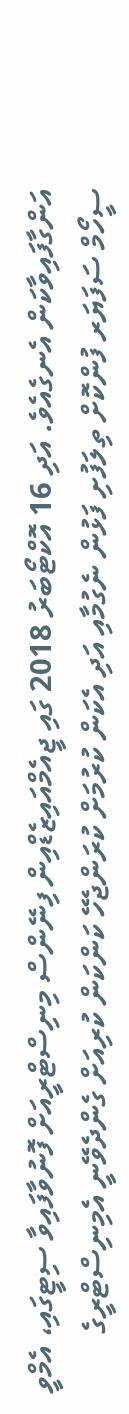އަންގާފައިވާކަން އެނގެއެވެ. އަދި 16 އޮކްޓޯބަރު 2018 ގައި ޖީއެމްއައިޒެޑްއިން ފިނޭންސް މިނިސްޓްރީއަށް ފޮނުވާފައިވާ ސިޓީގައި، އެމްވީ ސީހޯމް ސަފަޔަރ ފުންކޮށް ތިލަފުށި ފަޅުން ނެގުމާއި އަދި އެކަން ކުރުމަށް ކުރަންޖެހޭ ކަންކަން ކުރިއަށް ގެންދެވޭނީ އެމިނިސްޓްރީގެ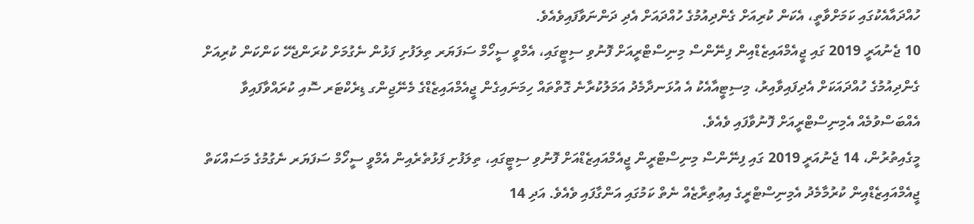ހުއްދައާއެކުގައި ކަމަށްވާތީ، އެކަން ކުރިއަށް ގެންދިއުމުގެ ހުއްދައަށް އެދި ދަންނަވާފައިވެއެވެ.
10 ޖެނުއަރީ 2019 ގައި ޖީއެމްއައިޒެޑްއިން ފިނޭންސް މިނިސްޓްރީއަށް ފޮނުވި ސިޓީގައި، އެމްވީ ސީހޯމް ސަފަޔަރ ތިލަފުށި ފަޅުން ނެގުމަށް ކުރަންޖެހޭ ކަންކަން ކުރިއަށް ގެންދިއުމުގެ ހުއްދައަކަށް އެދިފައިވާއިރު، މިސިޓީއާއެކު އެ އުޅަނދާމެދު އަމަލުކުރާނެ ގޮތްތައް ހިމަނައިގެން ޖީއެމްއައިޒެޑްގެ މެނޭޖިންގ ޑިރެކްޓަރ ސޮއި ކުރައްވާފައިވާ އެއްބަސްވުމެއް އެމިނިސްޓްރީއަށް ފޮނުވާފައި ވެއެވެ.
މީގެއިތުރުން، 14 ޖެނުއަރީ 2019 ގައި ފިނޭންސް މިނިސްޓްރީން ޖީއެމްއައިޒެޑްއަށް ފޮނުވި ސިޓީގައި، ތިލަފުށި ފަޅުތެރެއިން އެމްވީ ސީހޯމް ސަފަޔަރ ނެގުމުގެ މަސައްކަތް ޖީއެމްއައިޒެޑްއިން ކުރުމާމެދު އެމިނިސްޓްރީގެ އިޢުތިރާޒެއް ނެތް ކަމުގައި އަންގާފައި ވެއެވެ. އަދި 14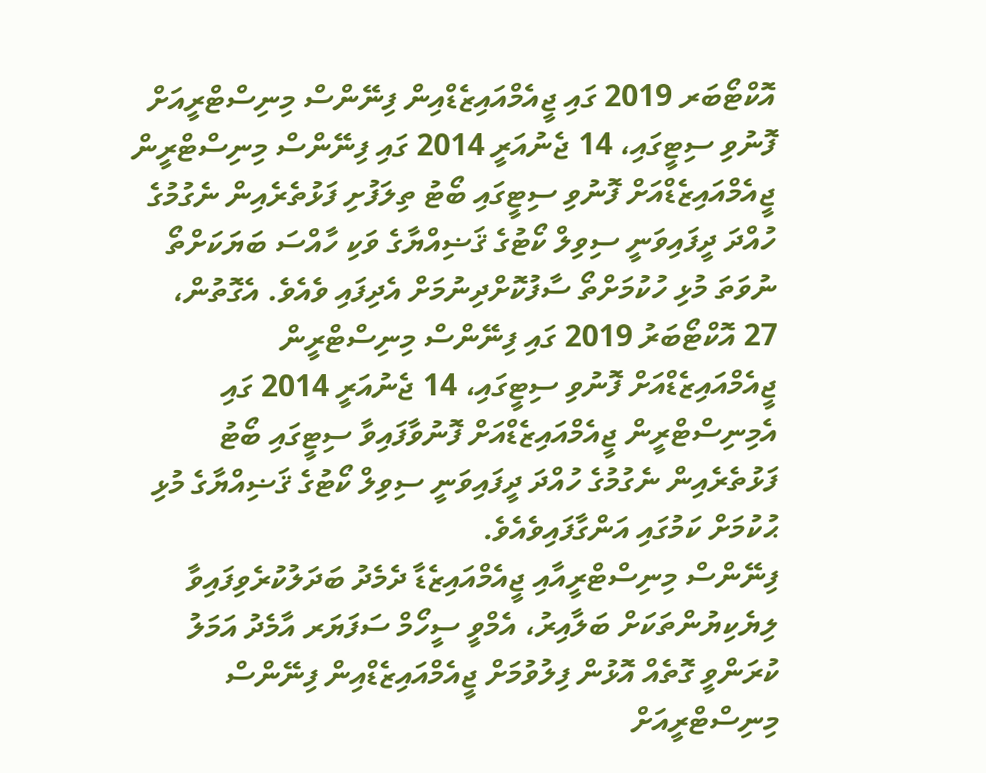އޮކްޓޯބަރ 2019 ގައި ޖީއެމްއައިޒެޑްއިން ފިނޭންސް މިނިސްޓްރީއަށް ފޮނުވި ސިޓީގައި، 14 ޖެނުއަރީ 2014 ގައި ފިނޭންސް މިނިސްޓްރީން ޖީއެމްއައިޒެޑްއަށް ފޮނުވި ސިޓީގައި ބޯޓު ތިލަފުށި ފަޅުތެރެއިން ނެގުމުގެ ހުއްދަ ދީފައިވަނީ ސިވިލް ކޯޓުގެ ޤަޟިއްޔާގެ ވަކި ހާއްސަ ބަޔަކަށްތޯ ނުވަތަ މުޅި ހުކުމަށްތޯ ސާފުކޮށްދިނުމަށް އެދިފައި ވެއެވެ. އެގޮތުން، 27 އޮކްޓޯބަރު 2019 ގައި ފިނޭންސް މިނިސްޓްރީން ޖީއެމްއައިޒެޑްއަށް ފޮނުވި ސިޓީގައި، 14 ޖެނުއަރީ 2014 ގައި އެމިނިސްޓްރީން ޖީއެމްއައިޒެޑްއަށް ފޮނުވާފައިވާ ސިޓީގައި ބޯޓު ފަޅުތެރެއިން ނެގުމުގެ ހުއްދަ ދީފައިވަނީ ސިވިލް ކޯޓުގެ ޤަޟިއްޔާގެ މުޅި ޙުކުމަށް ކަމުގައި އަންގާފައިވެއެވެ.
ފިނޭންސް މިނިސްޓްރީއާއި ޖީއެމްއައިޒެޑާ ދެމެދު ބަދަލުކުރެވިފައިވާ ލިޔެކިޔުންތަކަށް ބަލާއިރު، އެމްވީ ސީހޯމް ސަފަޔަރ އާމެދު އަމަލު ކުރަންވީ ގޮތެއް އޮޅުން ފިލުވުމަށް ޖީއެމްއައިޒެޑްއިން ފިނޭންސް މިނިސްޓްރީއަށް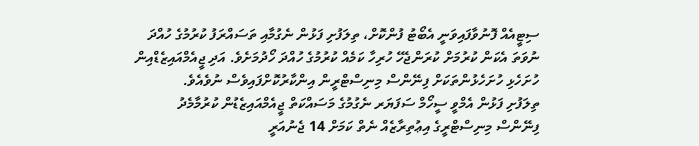ސިޓީއެއް ފޮނުވާފައިވަނީ އެބޯޓު ފުންކޮށް، ތިލަފުށި ފަޅުން ނެގުމާއި ތަސައްރަފު ކުރުމުގެ ހުއްދަ ނުވަތަ އެކަން ކުރުމަށް ކުރަންޖެހޭ ހުރިހާ ކަމެއް ކުރުމުގެ ހުއްދަ ހޯދުމަށެވެ. އަދި ޖީއެމްއައިޒެޑްއިން ހުށަހެޅި ހުށަހެޅުންތަކަށް ފިނޭންސް މިނިސްޓްރީން އިންކާރުކޮށްފައިވެސް ނުވެއެވެ.
ތިލަފުށި ފަޅުން އެމްވީ ސީހޯމް ސަފަޔަރ ނެގުމުގެ މަސައްކަތް ޖީއެމްއައިޒެޑުން ކުރުމާމެދު ފިނޭންސް މިނިސްޓްރީގެ އިޢުތިރާޒެއް ނެތް ކަމަށް 14 ޖެނުއަރީ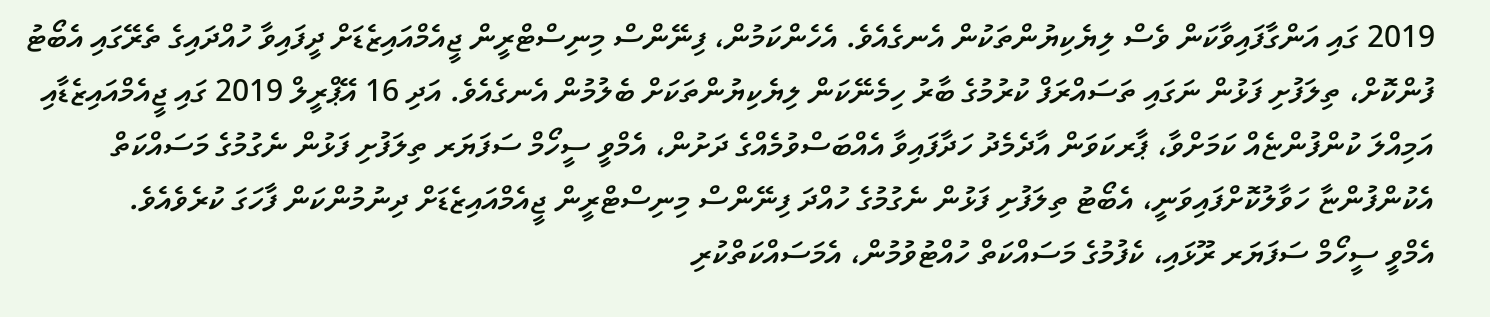2019 ގައި އަންގާފައިވާކަން ވެސް ލިޔެކިޔުންތަކުން އެނގެއެވެ. އެހެންކަމުން، ފިނޭންސް މިނިސްޓްރީން ޖީއެމްއައިޒެޑަށް ދީފައިވާ ހުއްދައިގެ ތެރޭގައި އެބޯޓު ފުންކޮށް، ތިލަފުށި ފަޅުން ނަގައި ތަސައްރަފް ކުރުމުގެ ބާރު ހިމެނޭކަން ލިޔެކިޔުންތަކަށް ބެލުމުން އެނގެއެވެ. އަދި 16 އޭޕްރީލް 2019 ގައި ޖީއެމްއައިޒެޑާއި އަމިއްލަ ކުންފުންޏެއް ކަމަށްވާ، ޕާރކަވަން އާދެމެދު ހަދާފައިވާ އެއްބަސްވުމެއްގެ ދަށުން، އެމްވީ ސީހޯމް ސަފަޔަރ ތިލަފުށި ފަޅުން ނެގުމުގެ މަސައްކަތް އެކުންފުންޏާ ހަވާލުކޮށްފައިވަނީ، އެބޯޓު ތިލަފުށި ފަޅުން ނެގުމުގެ ހުއްދަ ފިނޭންސް މިނިސްޓްރީން ޖީއެމްއައިޒެޑަށް ދިނުމުންކަން ފާހަގަ ކުރެވެއެވެ.
އެމްވީ ސީހޯމް ސަފަޔަރ ރޫޅައި، ކެފުމުގެ މަސައްކަތް ހުއްޓުވުމުން، އެމަސައްކަތްކުރި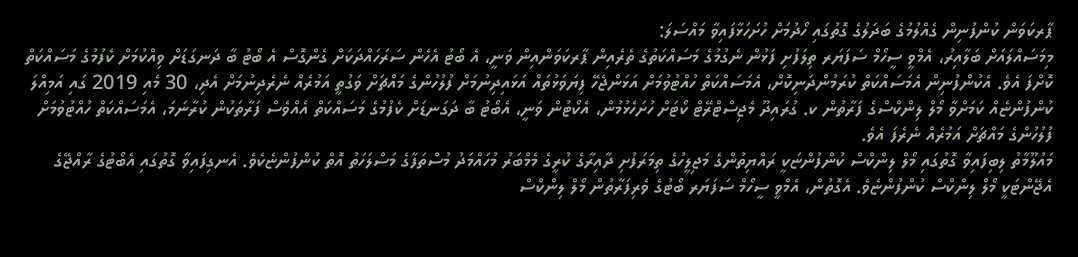ޕާރކަވަން ކުންފުނިން ގެއްލުމުގެ ބަދަލުގެ ގޮތުގައި ހޯދުމަށް ހުށަހަޅާފައިވާ މައްސަލަ:
މިމަސައްލައަށް ބަލާއިރު، އެމްވީ ސީހޯމް ސަފަޔަރ ތިލަފުށި ފަޅުން ނެގުމުގެ މަސައްކަތުގެ ތެރެއިން ޕާރކަވަންއިން ވަނީ، އެ ބޯޓު އެހެން ސަރަހައްދަކަށް ގެންގޮސް އެ ބޯޓު ބާ ދަނގަޑަށް ވިއްކުމަށް ކެފުމުގެ މަސައްކަތް ކޮށްފަ އެވެ. އެކުންފުނިން އެމަސައްކަތް ކުރަމުންދަނިކޮށް، އެމަސައްކަތް ހުއްޓުވުމަށް އަޅަންޖެހޭ ފިޔަވަޅުތައް އަޅައިދިނުމަށް ފުލުހުންގެ މައްޗަށް ވަގުތީ އަމުރެއް ނެރެދިނުމަށް އެދި، 30 މެއި 2019 ގައި އަމިއްލަ ކުންފުންޏެއް ކަމަށްވާ މޯލް ލިންކްސްގެ ފަރާތުން ކ. ގުރައިދޫ މެޖިސްޓްރޭޓް ކޯޓަށް ހުށަހެޅުމުން، އެކޯޓުން ވަނީ، އެބޯޓު ބާ ދަގަނޑަށް ކެފުމުގެ މަސައްކަތް އެއްވެސް ފަރާތަކުން ކުރާނަމަ، އެމަސައްކަތް ހުއްޓުވުމަށް ފުލުހުންގެ މައްޗަށް އަމުރެއް ނެރެފަ އެވެ.
މައުލޫމާތު ލިބިފައިވާ ގޮތުގައި މޯލް ލިންކްސް ކުންފުންޏަކީ ރައްޔިތުންގެ މަޖިލީހުގެ ތިމަރަފުށި ދާއިރާގެ ކުރީގެ މެމްބަރު މުހައްމަދު މުސްތަފާގެ މަސްލަހަތު އޮތް ކުންފުންޏެކެވެ. އެނގިފައިވާ ގޮތުގައި އެބޯޓުގެ ރާއްޖޭގެ އެޖޭންޓަކީ މޯލް ލިންކްސް ކުންފުންޏެވެ. އެގޮތުން، އެމްވީ ސީހޯމް ސަފަޔަރ ބޯޓުގެ ވެރިފަރާތުން މޯލް ލިންކްސް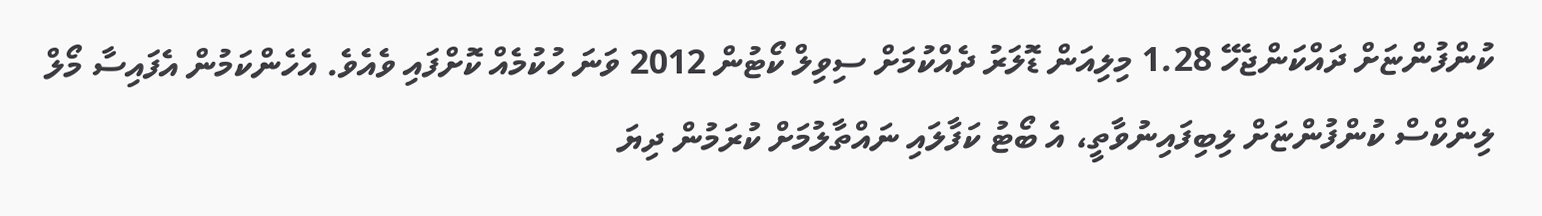ކުންފުންޏަށް ދައްކަންޖެހޭ 1.28 މިލިއަން ޑޮލަރު ދެއްކުމަށް ސިވިލް ކޯޓުން 2012 ވަނަ ހުކުމެއް ކޮށްފައި ވެއެވެ. އެހެންކަމުން އެފައިސާ މޯލް ލިންކްސް ކުންފުންޏަށް ލިބިފައިނުވާތީ، އެ ބޯޓު ކަފާލައި ނައްތާލުމަށް ކުރަމުން ދިޔަ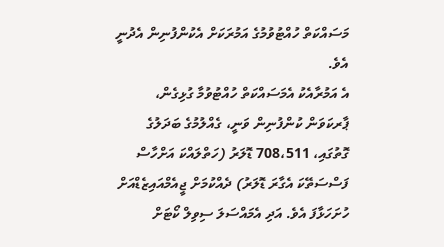މަސައްކަތް ހުއްޓުވުމުގެ އަމުރަކަށް އެކުންފުނިން އެދުނީ އެވެ.
އެ އަމުރާއެކު އެމަސައްކަތް ހުއްޓުވުމާ ގުޅިގެން، ޕާރކަވަން ކުންފުނިން ވަނީ، ގެއްލުމުގެ ބަދަލުގެ ގޮތުގައި، 708،511 ޑޮލަރު (ހަތްލައްކަ އަށްހާސް ފަސްސަތޭކަ އެގާރަ ޑޮލަރު) ދެއްކުމަށް ޖީއެމްއައިޒެޑްއަށް ހުށަހަޅާފަ އެވެ. އަދި އެމައްސަލަ ސިވިލް ކޯޓަށް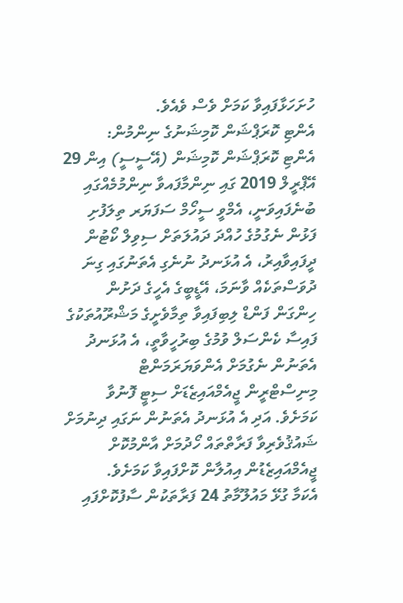ހުށަހަޅާފައިވާ ކަމަށް ވެސް ވެއެވެ.
އެންޓި ކޮރަޕްޝަން ކޮމިޝަނުގެ ނިންމުން:
އެންޓި ކޮރަޕްޝަން ކޮމިޝަން (އޭސީސީ) އިން 29 އޭޕްރީލް 2019 ގައި ނިންމާފައވާ ނިންމުމެއްގައި ބުނެފައިވަނީ، އެމްވީ ސީހޯމް ސަފަޔަރ ތިލަފުށި ފަޅުން ނެގުމުގެ ހުއްދަ ދައުލަތަށް ސިވިލް ކޯޓުން ދީފައިވާއިރު، އެ އުޅަނދު ނުނެގި އެތަނުގައި ގިނަ ދުވަސްތަކެއް ވާނަމަ، އޭޑީބީގެ އެހީގެ ދަށުން ހިންގަން ފަންޑް ލިބިފައިވާ ތިމާވެށީގެ މަޝްރޫއުތަކުގެ ފައިސާ ކެންސަލް ވުމުގެ ބިރުހީވާތީ، އެ އުޅަނދު އެތަނުން ނެގުމަށް އެންވަޔަރަމަންޓް މިނިސްޓްރީން ޖީއެމްއައިޒެޑަށް ސިޓީ ފޮނުވާ ކަމަށެވެ. އަދި އެ އުޅަނދު އެތަނުން ނަގައި ދިނުމަށް ޝައުޤުވެރިވާ ފަރާތްތައް ހޯދުމަށް އާންމުކޮށް ޖީއެމްއައިޒެޑުން އިއުލާން ކޮށްފައިވާ ކަމަށެވެ.
އެކަމާ ގުޅޭ މައުލޫމާތު 24 ފަރާތަކުން ސާފުކޮށްފައި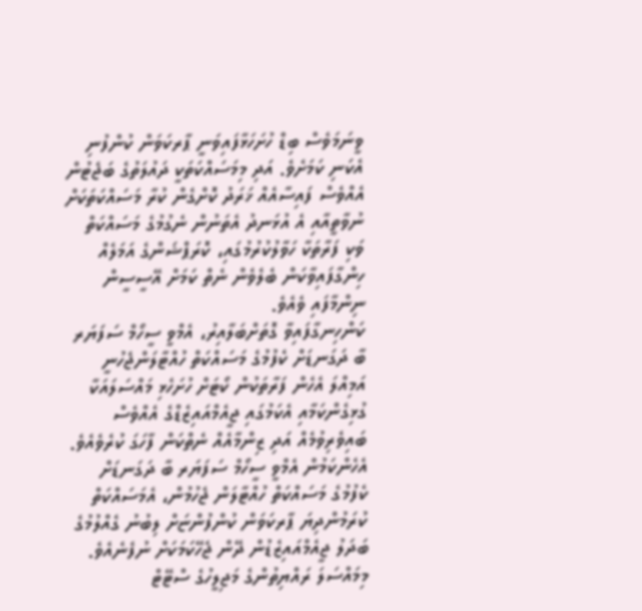ވީނަމަވެސް ބިޑް ހުށަހަޅާފައިވަނީ ޕާރކަވަން ކުންފުނި އެކަނި ކަމަށެވެ. އަދި މިމަސައްކަތަކީ ދައުލަތުގެ ބަޖެޓުން އެއްވެސް ފައިސާއެއް ޚަރަދު ކޮށްގެން ކުރާ މަސައްކަތަކަށް ނުވާތީއާއި އެ އުޅަނދު އެތަނުން ނެގުމުގެ މަސައްކަތް ވަކި ފަރާތަކާ ހަވާލުކުރުމުގައި، ކޮރަޕްޝަންގެ އަމަލެއް ހިންގާފައިވާކަން ބެލެވެން ނެތް ކަމަށް އޭސީސީން ނިންމާފައި ވެއެވެ.
ކަންހިނގާފައިވާ ގޮތަށްބަލާއިރު، އެމްވީ ސީހޯމް ސަފަޔަރ ބާ ދަގަނޑަށް ކެފުމުގެ މަސައްކަތް ހުއްޓާލަންޖެހުނީ އަމިއްލަ އެހެން ފަރާތަކުން ކޯޓަށް ހުށަހެޅި މައްސަލައަކާ ގުޅިގެންކަމާއި އެކަމުގައި ޖީއެމްއައިޒެޑްގެ އެއްވެސް ބައިވެރިވުމެއް އަދި ޒިންމާއެއް ނެތްކަން ފާހަގަ ކުރެވެއެވެ. އެހެންކަމުން އެމްވީ ސީހޯމް ސަފަޔަރ ބާ ދަގަނޑަށް ކެފުމުގެ މަސައްކަތް ހުއްޓާލަން ޖެހުމުން، އެމަސައްކަތް ކުރަމުންދިޔަ ޕާރކަވަން ކުންފުންޏަށް ލިބުނު ގެއްލުމުގެ ބަދަލު ޖީއެމްއައިޒެޑުން ދޭން ޖެހޭކަމަކަށް ނުފެނެއެވެ.
މިމައްސަލަ ރައްޔިތުންގެ މަޖިލީހުގެ ސްޓޭޓް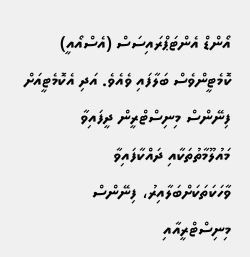އޯންޑް އެންޓަޕްރައިސަސް (އެސްއޯއީ) ކޮމެޓީންވެސް ބަލާފައި ވެއެވެ. އަދި އެކޮމެޓީއަށް ފިނޭންސް މިނިސްޓްރީން ދީފައިވާ މައުލޫމާތުތަކާއި ދައްކާފައިވާ ވާހަކަތަކަށްބަލާއިރު، ފިނޭންސް މިނިސްޓްރީއާއި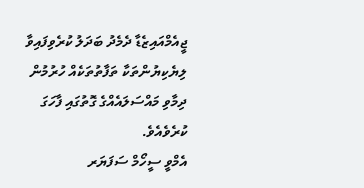ޖީއެމްއައިޒެޑާ ދެމެދު ބަދަލު ކުރެވިފައިވާ ލިޔެކިޔުންތަކާ ތަފާތުތަކެއް ހުރުމުން ދިމާވި މައްސަލައެއްގެ ގޮތުގައި ފާހަގަ ކުރެވެއެވެ.
އެމްވީ ސީހޯމް ސަފަޔަރ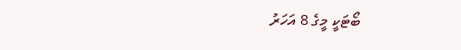ބޯޓަކީ މީގެ 8 އަހަރު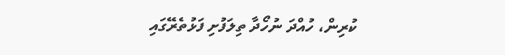ކުރިން، ހުއްދަ ނުހޯދާ ތިލަފުށި ފަޅުތެރޭގައި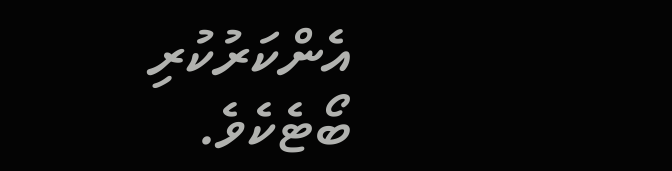އެންކަރުކުރި ބޯޓެކެވެ.